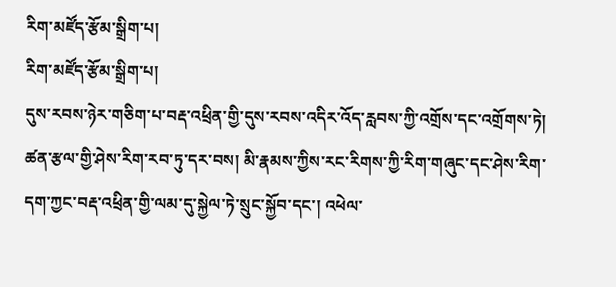རིག་མཛོད་རྩོམ་སྒྲིག་པ།
རིག་མཛོད་རྩོམ་སྒྲིག་པ།
དུས་རབས་ཉེར་གཅིག་པ་བརྡ་འཕྲིན་གྱི་དུས་རབས་འདིར་འོད་རླབས་ཀྱི་འགྲོས་དང་འགྲོགས་ཏེ། ཚན་རྩལ་གྱི་ཤེས་རིག་རབ་ཏུ་དར་བས། མི་རྣམས་ཀྱིས་རང་རིགས་ཀྱི་རིག་གཞུང་དང་ཤེས་རིག་དག་ཀྱང་བརྡ་འཕྲིན་གྱི་ལམ་དུ་སྐྱེལ་ཏེ་སྲུང་སྐྱོབ་དང་། འཕེལ་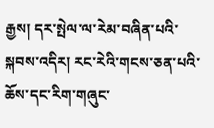རྒྱས། དར་སྤེལ་ལ་རེམ་བཞིན་པའི་སྐབས་འདིར། རང་རེའི་གངས་ཅན་པའི་ཆོས་དང་རིག་གཞུང་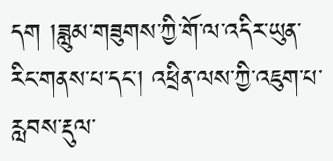དག །ཟླུམ་གཟུགས་ཀྱི་གོ་ལ་འདིར་ཡུན་རིང་གནས་པ་དང་། འཕྲིན་ལས་ཀྱི་འཇུག་པ་རླབས་རྡུལ་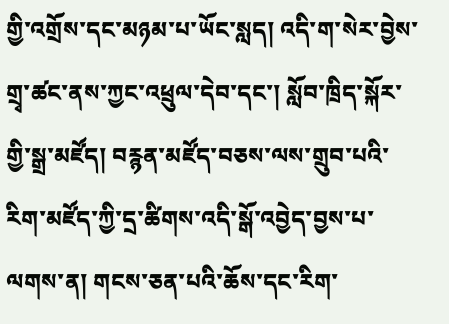གྱི་འགྲོས་དང་མཉམ་པ་ཡོང་སླད། འདི་ག་སེར་བྱེས་གྲྭ་ཚང་ནས་ཀྱང་འཕྲུལ་དེབ་དང་། སློབ་ཁྲིད་སྐོར་གྱི་སྒྲ་མཛོད། བརྙན་མཛོད་བཅས་ལས་གྲུབ་པའི་རིག་མཛོད་ཀྱི་དྲ་ཚིགས་འདི་སྒོ་འབྱེད་བྱས་པ་ལགས་ན། གངས་ཅན་པའི་ཆོས་དང་རིག་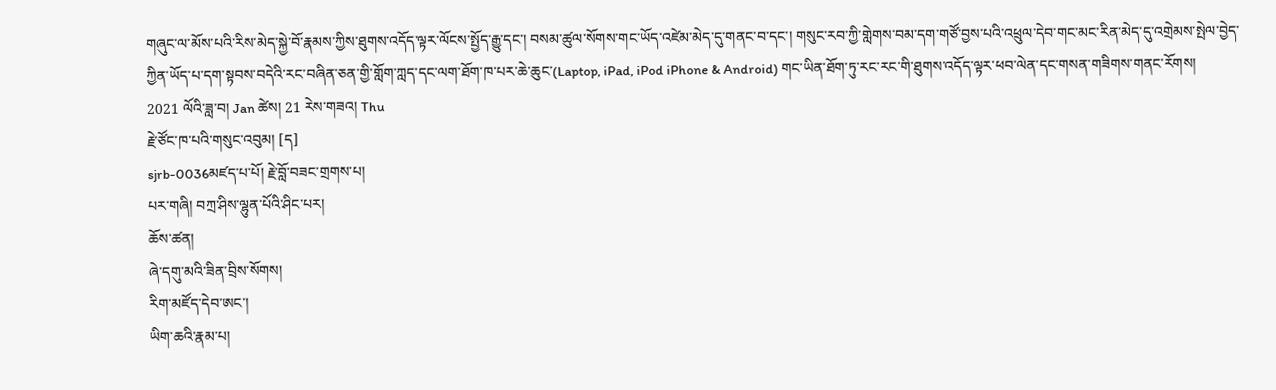གཞུང་ལ་མོས་པའི་རིས་མེད་སྐྱེ་བོ་རྣམས་ཀྱིས་ཐུགས་འདོད་ལྟར་ལོངས་སྤྱོད་རྒྱུ་དང་། བསམ་ཚུལ་སོགས་གང་ཡོད་འཛེམ་མེད་དུ་གནང་བ་དང་། གསུང་རབ་ཀྱི་གླེགས་བམ་དག་གཙོ་བྱས་པའི་འཕྲུལ་དེབ་གང་མང་རིན་མེད་དུ་འགྲེམས་སྤེལ་བྱེད་ཀྱིན་ཡོད་པ་དག་སྟབས་བདེའི་རང་བཞིན་ཅན་གྱི་གློག་ཀླད་དང་ལག་ཐོག་ཁ་པར་ཆེ་ཆུང་(Laptop, iPad, iPod iPhone & Android) གང་ཡིན་ཐོག་ཏུ་རང་རང་གི་ཐུགས་འདོད་ལྟར་ཕབ་ལེན་དང་གསན་གཟིགས་གནང་རོགས།
2021 ལོའི་ཟླ་བ། Jan ཚེས། 21 རེས་གཟའ། Thu
རྗེ་ཙོང་ཁ་པའི་གསུང་འབུམ། [ད]
sjrb-0036མཛད་པ་པོ། རྗེ་བློ་བཟང་གྲགས་པ།
པར་གཞི། བཀྲ་ཤིས་ལྷུན་པོའི་ཤིང་པར།
ཆོས་ཚན།
ཞེ་དགུ་མའི་ཟིན་བྲིས་སོགས།
རིག་མཛོད་དེབ་ཨང་།
ཡིག་ཆའི་རྣམ་པ།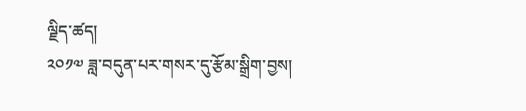ལྗིད་ཚད།
༢༠༡༧ ཟླ་བདུན་པར་གསར་དུ་རྩོམ་སྒྲིག་བྱས།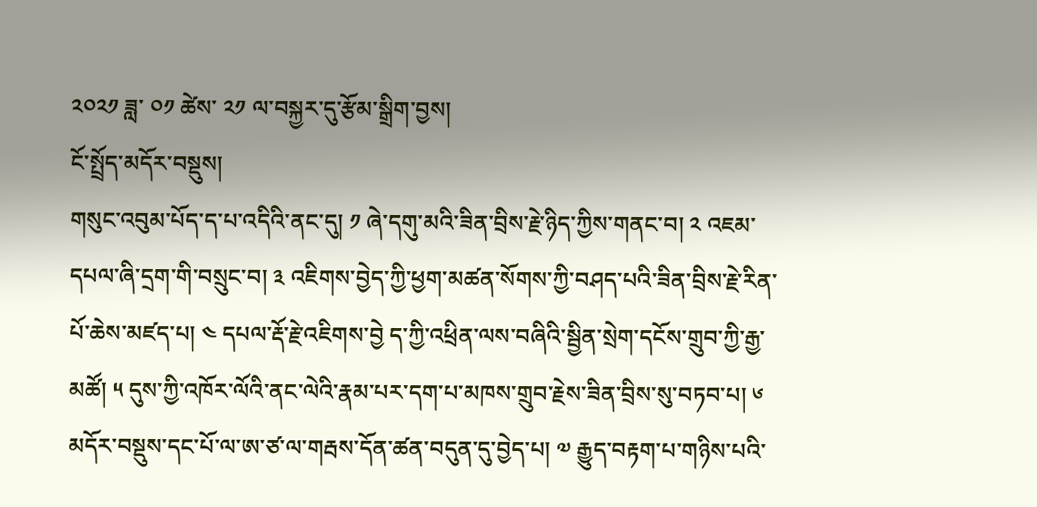༢༠༢༡ ཟླ་ ༠༡ ཚེས་ ༢༡ ལ་བསྐྱར་དུ་རྩོམ་སྒྲིག་བྱས།
ངོ་སྤྲོད་མདོར་བསྡུས།
གསུང་འབུམ་པོད་ད་པ་འདིའི་ནང་དུ། ༡ ཞེ་དགུ་མའི་ཟིན་བྲིས་རྗེ་ཉིད་ཀྱིས་གནང་བ། ༢ འཇམ་དཔལ་ཞི་དྲག་གི་བསྲུང་བ། ༣ འཇིགས་བྱེད་ཀྱི་ཕྱག་མཚན་སོགས་ཀྱི་བཤད་པའི་ཟིན་བྲིས་རྗེ་རིན་པོ་ཆེས་མཛད་པ། ༤ དཔལ་རྡོ་རྗེ་འཇིགས་བྱེ ད་ཀྱི་འཕྲིན་ལས་བཞིའི་སྦྱིན་སྲེག་དངོས་གྲུབ་ཀྱི་རྒྱ་མཚོ། ༥ དུས་ཀྱི་འཁོར་ལོའི་ནང་ལེའི་རྣམ་པར་དག་པ་མཁས་གྲུབ་རྗེས་ཟིན་བྲིས་སུ་བཏབ་པ། ༦ མདོར་བསྡུས་དང་པོ་ལ་ཨ་ཙ་ལ་གརྦས་དོན་ཚན་བདུན་དུ་བྱེད་པ། ༧ རྒྱུད་བརྟག་པ་གཉིས་པའི་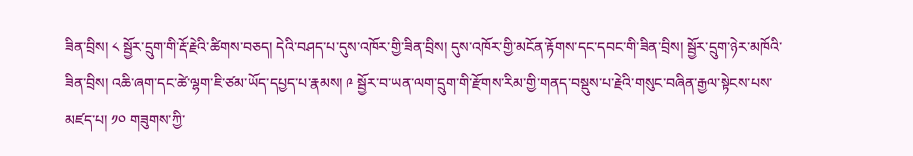ཟིན་བྲིས། ༨ སྦྱོར་དྲུག་གི་རྡོ་རྗེའི་ཚིགས་བཅད། དེའི་བཤད་པ་དུས་འཁོར་གྱི་ཟིན་བྲིས། དུས་འཁོར་གྱི་མངོན་རྟོགས་དང་དབང་གི་ཟིན་བྲིས། སྦྱོར་དྲུག་ཉེར་མཁོའི་ཟིན་བྲིས། འཆི་ཞག་དང་ཚེ་ལྷག་ཇི་ཙམ་ཡོད་དཔྱད་པ་རྣམས། ༩ སྦྱོར་བ་ཡན་ལག་དྲུག་གི་རྫོགས་རིམ་གྱི་གནད་བསྡུས་པ་རྗེའི་གསུང་བཞིན་རྒྱལ་སྟེངས་པས་མཛད་པ། ༡༠ གཟུགས་ཀྱི་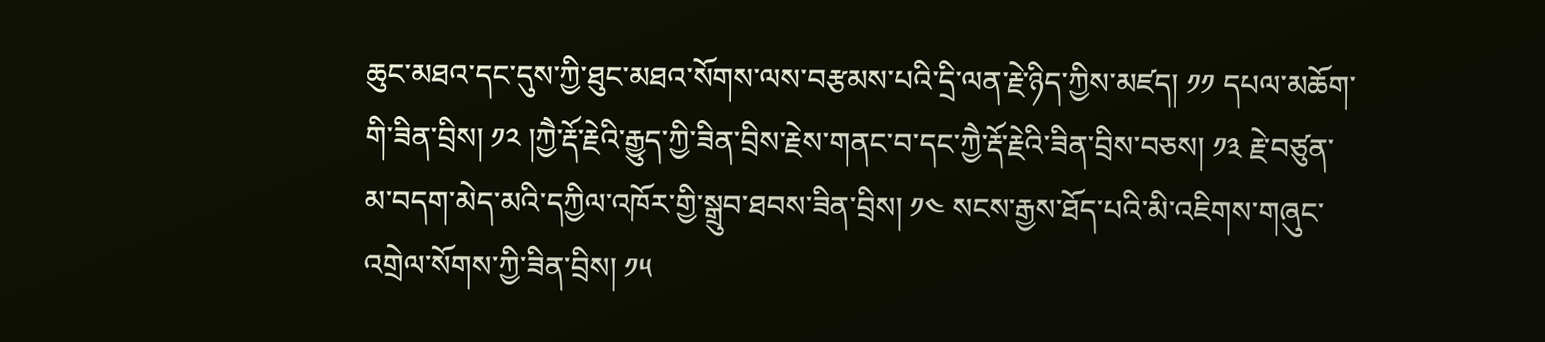ཆུང་མཐའ་དང་དུས་ཀྱི་ཐུང་མཐའ་སོགས་ལས་བརྩམས་པའི་དྲི་ལན་རྗེ་ཉིད་ཀྱིས་མཛད། ༡༡ དཔལ་མཆོག་གི་ཟིན་བྲིས། ༡༢ །ཀྱཻ་རྡོ་རྗེའི་རྒྱུད་ཀྱི་ཟིན་བྲིས་རྗེས་གནང་བ་དང་ཀྱཻ་རྡོ་རྗེའི་ཟིན་བྲིས་བཅས། ༡༣ རྗེ་བཙུན་མ་བདག་མེད་མའི་དཀྱིལ་འཁོར་གྱི་སྒྲུབ་ཐབས་ཟིན་བྲིས། ༡༤ སངས་རྒྱས་ཐོད་པའི་མི་འཇིགས་གཞུང་འགྲེལ་སོགས་ཀྱི་ཟིན་བྲིས། ༡༥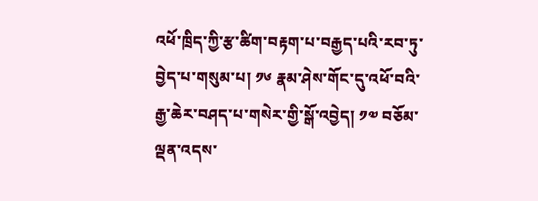འཕོ་ཁྲིད་ཀྱི་རྩ་ཚིག་བརྟག་པ་བརྒྱད་པའི་རབ་ཏུ་བྱེད་པ་གསུམ་པ། ༡༦ རྣམ་ཤེས་གོང་དུ་འཕོ་བའི་རྒྱ་ཆེར་བཤད་པ་གསེར་གྱི་སྒོ་འབྱེད། ༡༧ བཅོམ་ལྡན་འདས་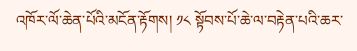འཁོར་ལོ་ཆེན་པོའི་མངོན་རྟོགས། ༡༨ སྟོབས་པོ་ཆེ་ལ་བརྟེན་པའི་ཆར་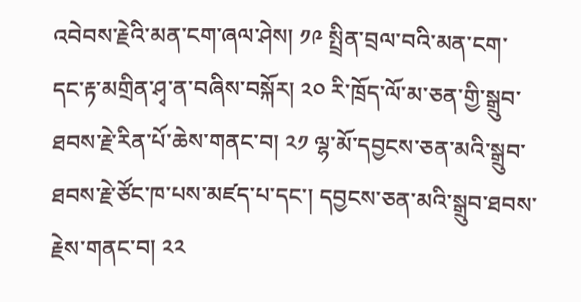འབེབས་རྗེའི་མན་ངག་ཞལ་ཤེས། ༡༩ སྤྲིན་བྲལ་བའི་མན་ངག་དང་རྟ་མགྲིན་ཤྭ་ན་བཞིས་བསྐོར། ༢༠ རི་ཁྲོད་ལོ་མ་ཅན་གྱི་སྒྲུབ་ཐབས་རྗེ་རིན་པོ་ཆེས་གནང་བ། ༢༡ ལྷ་མོ་དབྱངས་ཅན་མའི་སྒྲུབ་ཐབས་རྗེ་ཙོང་ཁ་པས་མཛད་པ་དང་། དབྱངས་ཅན་མའི་སྒྲུབ་ཐབས་རྗེས་གནང་བ། ༢༢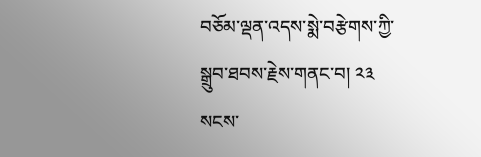བཅོམ་ལྡན་འདས་སྨེ་བརྩེགས་ཀྱི་སྒྲུབ་ཐབས་རྗེས་གནང་བ། ༢༣ སངས་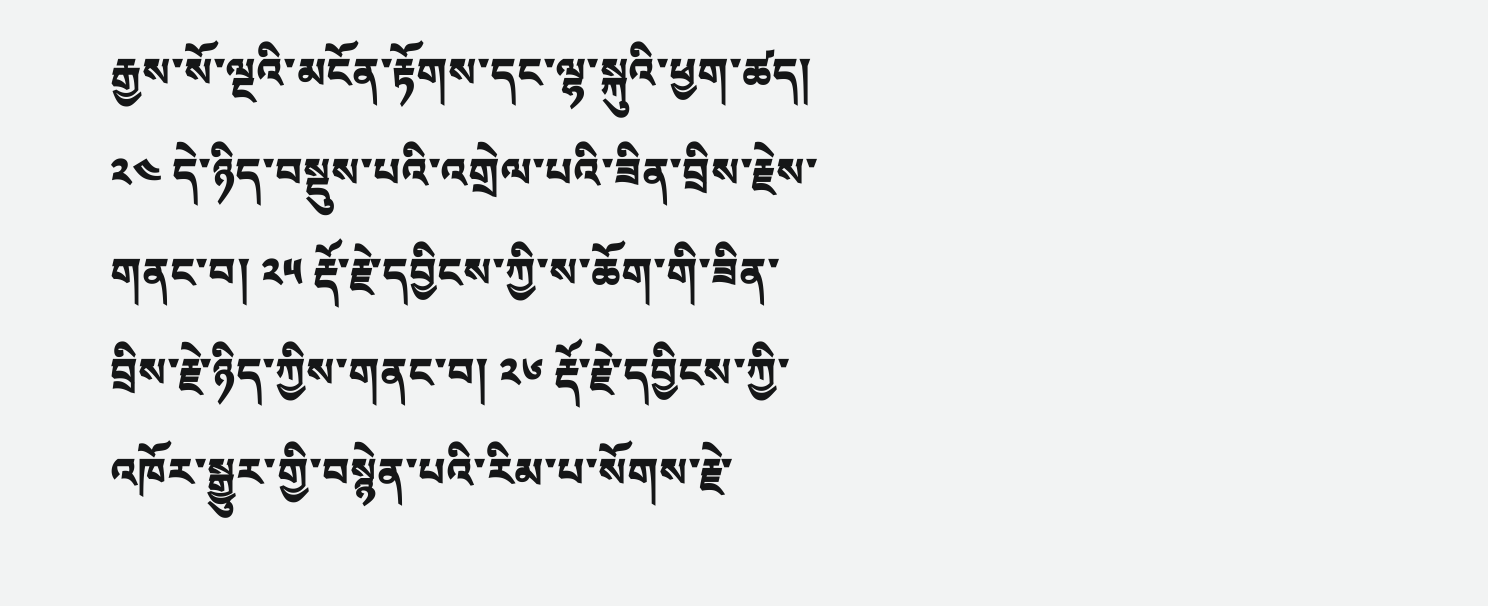རྒྱས་སོ་ལྔའི་མངོན་རྟོགས་དང་ལྷ་སྐུའི་ཕྱག་ཚད། ༢༤ དེ་ཉིད་བསྡུས་པའི་འགྲེལ་པའི་ཟིན་བྲིས་རྗེས་གནང་བ། ༢༥ རྡོ་རྗེ་དབྱིངས་ཀྱི་ས་ཆོག་གི་ཟིན་བྲིས་རྗེ་ཉིད་ཀྱིས་གནང་བ། ༢༦ རྡོ་རྗེ་དབྱིངས་ཀྱི་འཁོར་སྒྱུར་གྱི་བསྙེན་པའི་རིམ་པ་སོགས་རྗེ་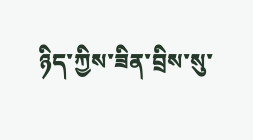ཉིད་ཀྱིས་ཟིན་བྲིས་སུ་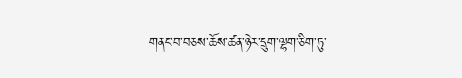གནང་བ་བཅས་ཆོས་ཚན་ཉེར་དྲུག་ལྷག་ཅིག་ཏུ་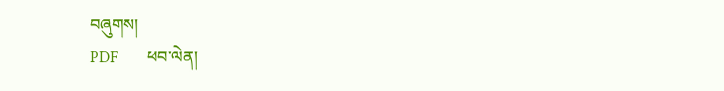བཞུགས།
PDF       ཕབ་ལེན།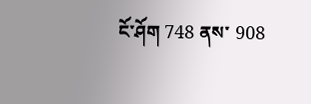ངོ་ཤོག 748 ནས་ 908